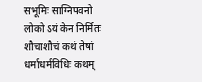सभूमिः साग्निपवनो लोको ऽयं केन निर्मितः
शौचाशौचं कथं तेषां धर्माधर्मविधिः कथम्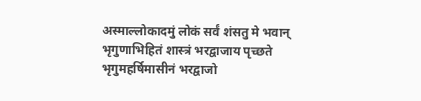अस्माल्लोकादमुं लोकं सर्वं शंसतु मे भवान्
भृगुणाभिहितं शास्त्रं भरद्वाजाय पृच्छते
भृगुमहर्षिमासीनं भरद्वाजो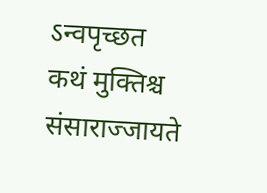ऽन्वपृच्छत
कथं मुक्तिश्च संसाराज्जायते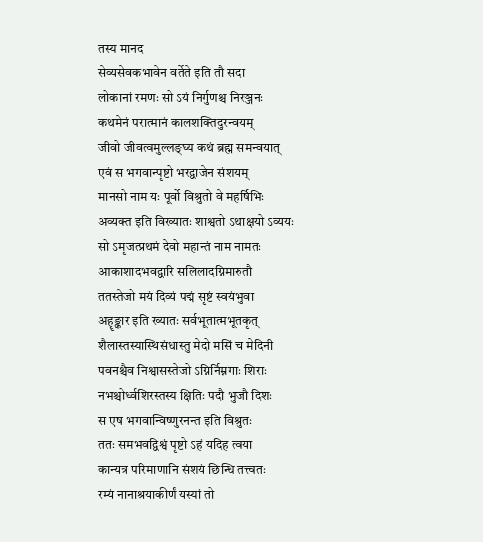तस्य मानद
सेव्यसेवकभावेन वर्तेते इति तौ सदा
लोकानां रमणः सो ऽयं निर्गुणश्च निरञ्जनः
कथमेनं परात्मानं कालशक्तिदुरन्वयम्
जीवो जीवत्वमुल्लङ्घ्य कथं ब्रह्म समन्वयात्
एवं स भगवान्पृष्टो भरद्वाजेन संशयम्
मानसो नाम यः पूर्वो विश्रुतो वे महर्षिभिः
अव्यक्त इति विख्यातः शाश्वतो ऽथाक्षयो ऽव्ययः
सो ऽमृजत्प्रथमं देवो महान्तं नाम नामतः
आकाशादभवद्वारि सलिलादग्निमारुतौ
ततस्तेजो मयं दिव्यं पद्मं सृष्टं स्वयंभुवा
अहॄङ्कार इति ख्यातः सर्वभूतात्मभूतकृत्
शैलास्तस्यास्थिसंधास्तु मेदो मसिं च मेदिनी
पवनश्चैव निश्वासस्तेजो ऽग्निर्निम्नगाः शिराः
नभश्चोर्ध्वशिरस्तस्य क्षितिः पदौ भुजौ दिशः
स एष भगवान्विष्णुरनन्त इति विश्रुतः
ततः समभवद्विश्वं पृष्टो ऽहं यदिह त्वया
कान्यत्र परिमाणानि संशयं छिन्धि तत्त्वतः
रम्यं नानाश्रयाकीर्णं यस्यां तो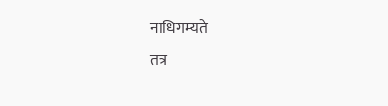नाधिगम्यते
तत्र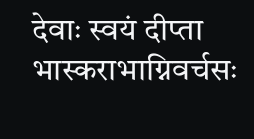देवाः स्वयं दीप्ता भास्कराभाग्निवर्चसः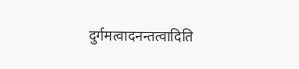दुर्गमत्वादनन्तत्वादिति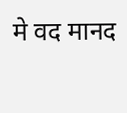मे वद मानद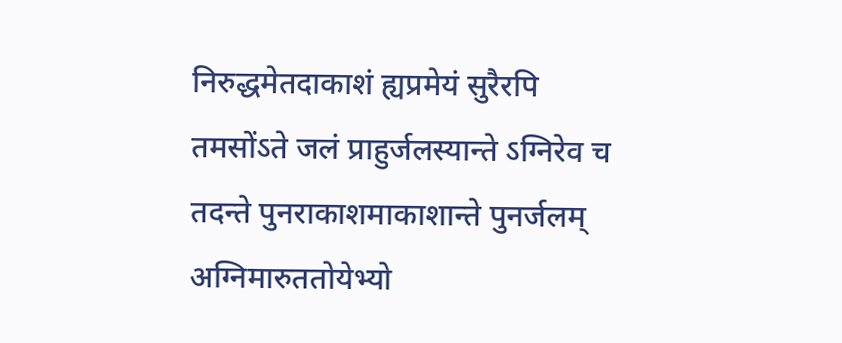निरुद्धमेतदाकाशं ह्यप्रमेयं सुरैरपि
तमसोंऽते जलं प्राहुर्जलस्यान्ते ऽग्निरेव च
तदन्ते पुनराकाशमाकाशान्ते पुनर्जलम्
अग्निमारुततोयेभ्यो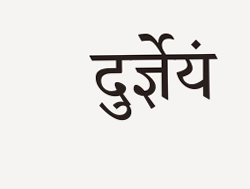दुर्ज्ञेयं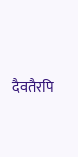दैवतैरपि